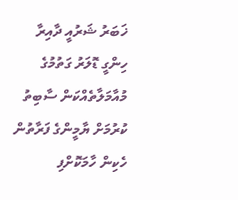ޚަބަރު ޝަރުއީ ދާއިރާ
ހިންގީ ޑޮލަރު ގަތުމުގެ މުއާމަލާތެއްކަން ސާބިތު ކުރުމަށް ޔާމީންގެ ފަރާތުން ހެކިން ހާމަކޮށްފި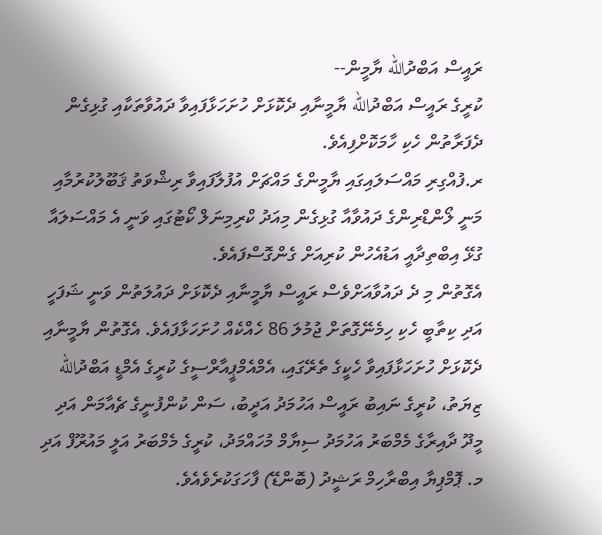ރައީސް އަބްދުالله ޔާމީން--
ކުރީގެ ރައީސް އަބްދުالله ޔާމީނާއި ދެކޮޅަށް ހުށަހަޅާފައިވާ ދައުވާތަކާއި ގުޅިގެން ދެފަރާތުން ހެކި ހާމަކޮށްފިއެވެ.
ރ.ފުއްގިރި މައްސަލައިގައި ޔާމީންގެ މައްޗަށް އުފުލާފައިވާ ރިޝްވަތު ޤަބޫލުކުރުމާއި މަނީ ލޯންޑްރިންގެ ދައުވާއާ ގުޅިގެން މިއަދު ކްރިމިނަލް ކޯޓުގައި ވަނީ އެ މައްސަލައާ ގުޅޭ އިބްތިދާއީ އަޑުއެހުން ކުރިއަށް ގެންގޮސްފައެވެ.
އެގޮތުން މި ދެ ދައުވާއަށްވެސް ރައީސް ޔާމީނާއި ދެކޮޅަށް ދައުލަތުން ވަނީ ޝަފަހީ އަދި ކިތާބީ ހެކި ހިމެނޭގޮތަށް ޖުމުލަ 86 ހެއްކެއް ހުށަހަޅާފައެވެ. އެގޮތުން ޔާމީނާއި ދެކޮޅަށް ހުށަހަޅާފައިވާ ހެކީގެ ތެރޭގައި، އެމްއެމްޕީއާރްސީގެ ކުރީގެ އެމްޑީ އަބްދުالله ޒިޔަތު، ކުރީގެ ނައިބު ރައީސް އަހުމަދު އަދީބު، ސަން ކުންފުނީގެ ޗެއާމަން އަދި މީދޫ ދާއިރާގެ މެމްބަރު އަހުމަދު ސިޔާމް މުހައްމަދު، ކުރީގެ މެމްބަރު އަލީ މައުރޫފް އަދި މ. ޕޮމްޕިޔާ އިބްރާހިމް ރަޝީދު (ބޮންޑޭ) ފާހަގަކުރެވެއެވެ.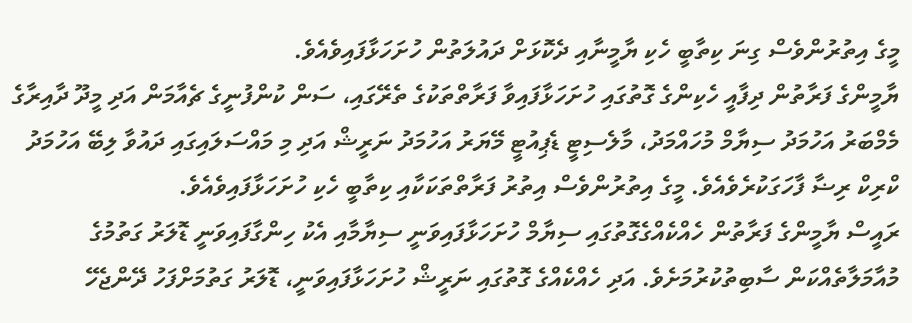މީގެ އިތުރުންވެސް ގިނަ ކިތާބީ ހެކި ޔާމީނާއި ދެކޮޅަށް ދައުލަތުން ހުށަހަޅާފައިވެއެވެ.
ޔާމީންގެ ފަރާތުން ދިފާއީ ހެކިންގެ ގޮތުގައި ހުށަހަޅާފައިވާ ފަރާތްތަކުގެ ތެރޭގައި، ސަން ކުންފުނީގެ ޗެއާމަން އަދި މީދޫ ދާއިރާގެ މެމްބަރު އަހުމަދު ސިޔާމް މުހައްމަދު، މާލެސިޓީ ޑެޕިއުޓީ މޭޔަރު އަހުމަދު ނަރީޝް އަދި މި މައްސަލައިގައި ދައުވާ ލިބޭ އަހުމަދު ކްރިކް ރިޟާ ފާހަގަކުރެވެއެވެ. މީގެ އިތުރުންވެސް އިތުރު ފަރާތްތަކަކާއި ކިތާބީ ހެކި ހުށަހަޅާފައިވެއެވެ.
ރައީސް ޔާމީންގެ ފަރާތުން ހެއްކެއްގެގޮތުގައި ސިޔާމް ހުށަހަޅާފައިވަނީ ސިޔާމާއި އެކު ހިންގާފައިވަނީ ޑޮލަރު ގަތުމުގެ މުއާމަލާތެއްކަން ސާބިތުކުރުމަށެވެ. އަދި ހެއްކެއްގެ ގޮތުގައި ނަރީޝް ހުށަހަޅާފައިވަނީ، ޑޮލަރު ގަތުމަށްފަހު ދޭންޖެހޭ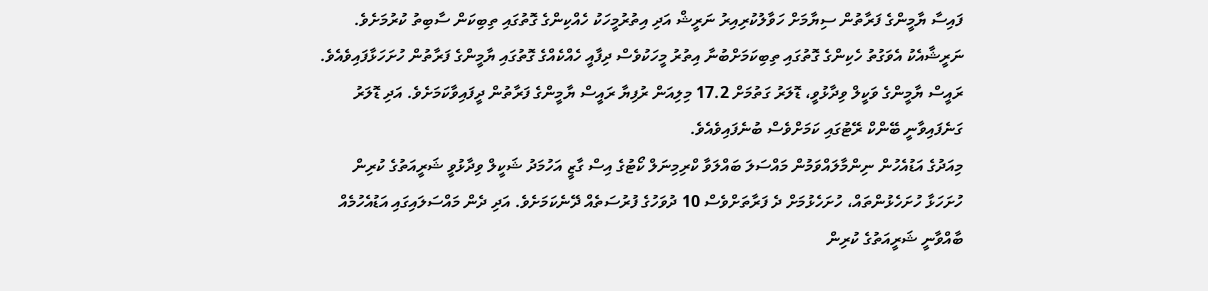ފައިސާ ޔާމީންގެ ފަރާތުން ސިޔާމަށް ހަވާލުކުރިއިރު ނަރީޝް އަދި އިތުރުމީހަކު ހެއްކިންގެ ގޮތުގައި ތިބިކަން ސާބިތު ކުރުމަށެވެ. ނަރީޝާއެކު އެވަގުތު ހެކިންގެ ގޮތުގައި ތިބިކަމަށްބުނާ އިތުރު މީހަކުވެސް ދިފާއީ ހެއްކެއްގެ ގޮތުގައި ޔާމީންގެ ފަރާތުން ހުށަހަޅާފައިވެއެވެ.
ރައީސް ޔާމީންގެ ވަކީލް ވިދާޅުވީ، ޑޮލަރު ގަތުމަށް 17.2 މިލިއަން ރުފިޔާ ރައީސް ޔާމީންގެ ފަރާތުން ދީފައިވާކަމަށެވެ. އަދި ޑޮލަރު ގަނެފައިވާނީ ބޭންކް ރޭޓުގައި ކަމަށްވެސް ބުނެފައިވެއެވެ.
މިއަދުގެ އަޑުއެހުން ނިންމާލައްވަމުން މައްސަލަ ބައްލަވާ ކްރިމިނަލް ކޯޓުގެ އިސް ގާޒީ އަހުމަދު ޝަކީލް ވިދާޅުވީ ޝަރީއަތުގެ ކުރިން ހުށަހަޅާ ހުށަހެޅުންތައް، ހުށަހެޅުމަށް ދެ ފަރާތަށްވެސް 10 ދުވަހުގެ ފުރުސަތެއް ދޭނެކަމަށެވެ. އަދި ދެން މައްސަލައިގައި އަޑުއެހުމެއް ބާއްވާނީ ޝަރީއަތުގެ ކުރިން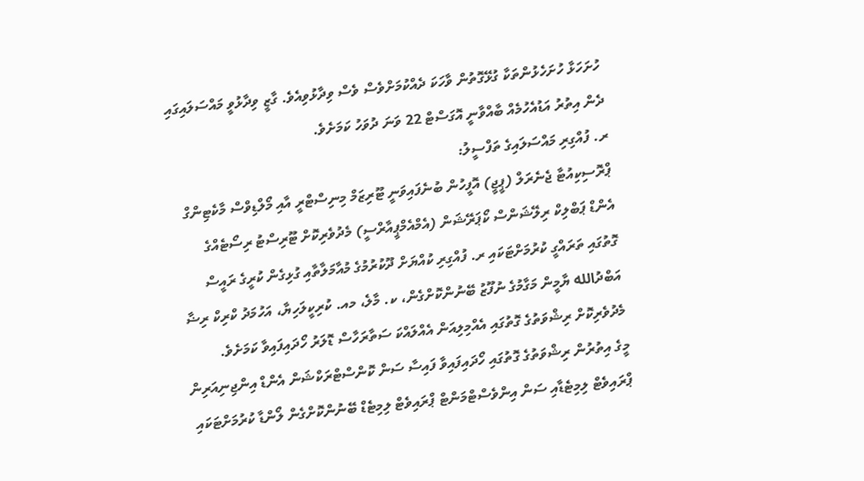ހުށަހަޅާ ހުށަހެޅުންތަކާ ގުޅޭގޮތުން ވާހަކަ ދެއްކުމަށްވެސް ވެސް ވިދާޅުވިއެވެ. ގާޒީ ވިދާޅުވީ މައްސަލައިގައި ދެން އިތުރު އަޑުއެހުމެއް ބާއްވާނީ އޮގަސްޓް 22 ވަނަ ދުވަހު ކަމަށެވެ.
ރ. ފުއްގިރި މައްސަލައިގެ ތަފްސީލު:
ޕްރޮސިކިއުޓާ ޖެނެރަލް (ޕީޖީ) އޮފީހުން ބުނެފައިވަނީ ޓޫރިޒަމް މިނިސްޓްރީ އާއި މޯލްޑިވްސް މާކެޓިންގް އެންޑް ޕަބްލިކް ރިލޭޝަންސް ކޯޕަރޭޝަން (އެމްއެމްޕީއާރްސީ) މެދުވެރިކޮށް ޓޫރިސްޓު ރިސޯޓެއްގެ ގޮތުގައި ތަރައްގީ ކުރުމަށްޓަކައި ރ. ފުއްގިރި ކުއްޔަށް ދޫކުރުމުގެ މުއާމަލާތާއި ގުޅިގެން ކުރީގެ ރައީސް އަބްދުالله ޔާމީން މަގާމުގެ ނުފޫޒު ބޭނުންކޮށްގެން، ކ. މާލެ، މއ. ކުރިކީލަހިޔާ، އަހުމަދު ކްރިކް ރިޟާ މެދުވެރިކޮށް ރިޝްވަތުގެ ގޮތުގައި އެއްމިލިއަން އެއްލައްކަ ސަތާރަހާސް ޑޮލަރު ހޯދައިފައިވާ ކަމަށެވެ.
މީގެ އިތުރުން ރިޝްވަތުގެ ގޮތުގައި ހޯދައިފައިވާ ފައިސާ ސަން ކޮންސްޓްރަކްޝަން އެންޑް އިންޖިނިއަރިން ޕްރައިވެޓް ލިމިޓެޑާއި ސަން އިންވެސްޓްމަންޓް ޕްރައިވެޓް ލިމިޓެޑް ބޭނުންކޮށްގެން ލޯންޑާ ކުރުމަށްޓަކައި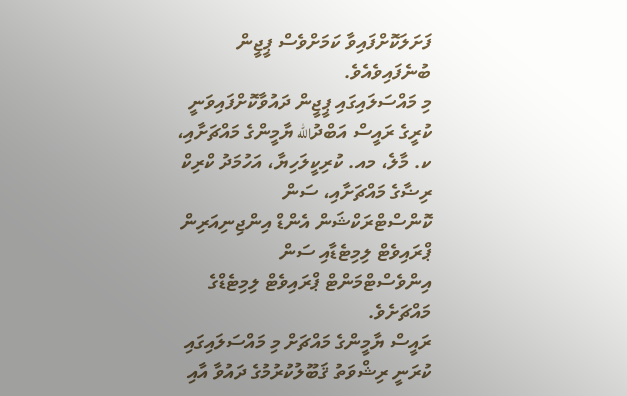ފަށަލަކޮށްފައިވާ ކަމަށްވެސް ޕީޖީން ބުނެފައިވެއެވެ.
މި މައްސަލައިގައި ޕީޖީން ދައުވާކޮށްފައިވަނީ ކުރީގެ ރައީސް އަބްދުالله ޔާމީންގެ މައްޗަށާއި، ކ. މާލެ، މއ. ކުރިކީލަހިޔާ، އަހުމަދު ކްރިކް ރިޟާގެ މައްޗަށާއި، ސަން ކޮންސްޓްރަކްޝަން އެންޑް އިންޖިނިއަރިން ޕްރައިވެޓް ލިމިޓެޑާއި ސަން އިންވެސްޓްމަންޓް ޕްރައިވެޓް ލިމިޓެޑްގެ މައްޗަށެވެ.
ރައީސް ޔާމީންގެ މައްޗަށް މި މައްސަލައިގައި ކުރަނީ ރިޝްވަތު ޤަބޫލުކުރުމުގެ ދައުވާ އާއި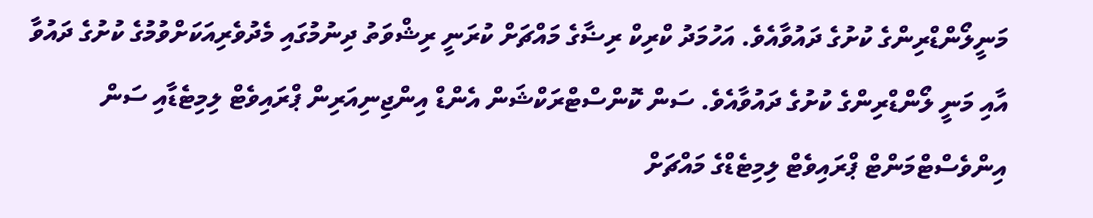މަނީލޯންޑްރިންގެ ކުށުގެ ދައުވާއެވެ. އަހުމަދު ކްރިކް ރިޟާގެ މައްޗަށް ކުރަނީ ރިޝްވަތު ދިނުމުގައި މެދުވެރިއަކަށްވުމުގެ ކުށުގެ ދައުވާ އާއި މަނީ ލޯންޑްރިންގެ ކުށުގެ ދައުވާއެވެ. ސަން ކޮންސްޓްރަކްޝަން އެންޑް އިންޖިނިއަރިން ޕްރައިވެޓް ލިމިޓެޑާއި ސަން އިންވެސްޓްމަންޓް ޕްރައިވެޓް ލިމިޓެޑްގެ މައްޗަށް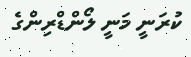ކުރަނީ މަނީ ލޯންޑްރިންގެ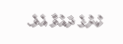ކުށުގެ ދައުވާ އެވެ.